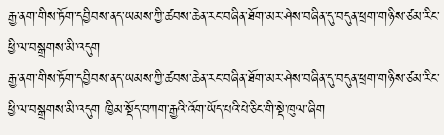རྒྱ་ནག་གིས་ཏོག་དབྱིབས་ནད་ཡམས་ཀྱི་ཚབས་ཆེན་རང་བཞིན་ཐོག་མར་ཤེས་བཞིན་དུ་བདུན་ཕྲག་གཉིས་ཙམ་རིང་ཕྱི་ལ་བསྒྲགས་མི་འདུག
རྒྱ་ནག་གིས་ཏོག་དབྱིབས་ནད་ཡམས་ཀྱི་ཚབས་ཆེན་རང་བཞིན་ཐོག་མར་ཤེས་བཞིན་དུ་བདུན་ཕྲག་གཉིས་ཙམ་རིང་ཕྱི་ལ་བསྒྲགས་མི་འདུག ཁྱིམ་སྡོད་བཀག་རྒྱའི་འོག་ཡོད་པའི་པེ་ཅིང་གི་སྡེ་ཁུལ་ཞིག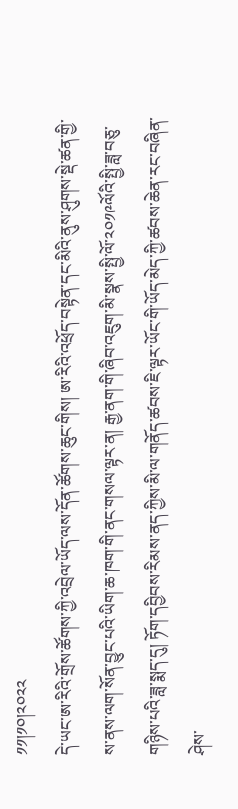༡༡།༡༠།༢༠༢༢
དེ་ཡང་ཨ་རིའི་གྲོས་ཚོགས་ཀྱི་འབྲེལ་ཡོད་ལས་དོན་ཚོགས་ཆུང་གིས། ཨ་རིའི་འཕྲོད་བསྟེན་དང་མིའི་ནུས་ཤུགས་སྡེ་ཚན་གྱི་ས་ནས་ལག་སོན་བྱུང་པའི་ཡིག་ཆ་ཁག་གི་ནང་གསལ་ལྟར་ན། རྒྱ་ནག་གི་ཞིབ་འཇུག་མི་སྣས་སྤྱི་ལོ་༢༠༡༩ལོའི་སྤྱི་ཟླ་བཅུ་གཉིས་པའི་ཟླ་སྨད་དུ། ཏོག་དབྱིབས་རིམས་ནད་ཀྱིས་མི་ལ་གནོད་ཚབས་ཇི་ལྟར་ཡོང་གི་ཡོད་མེད་ཀྱི་ཚབས་ཆེན་རང་བཞིན་ཤེས་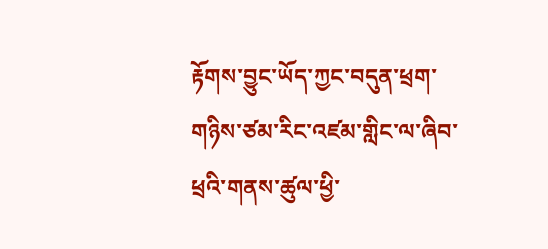རྟོགས་བྱུང་ཡོད་ཀྱང་བདུན་ཕྲག་གཉིས་ཙམ་རིང་འཛམ་གླིང་ལ་ཞིབ་ཕྲའི་གནས་ཚུལ་ཕྱི་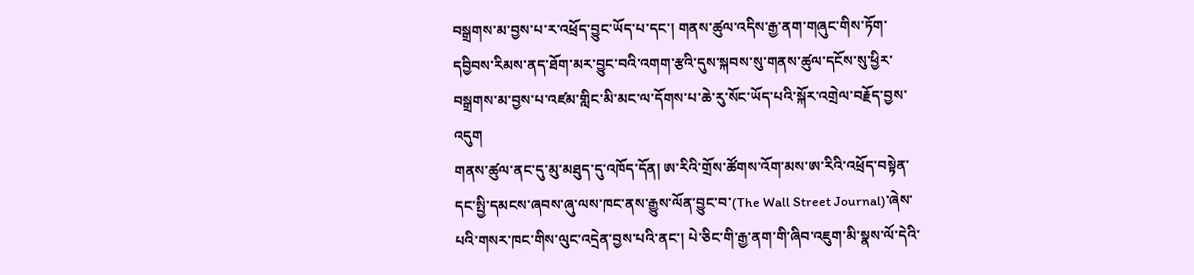བསྒྲགས་མ་བྱས་པ་ར་འཕྲོད་བྱུང་ཡོད་པ་དང་། གནས་ཚུལ་འདིས་རྒྱ་ནག་གཞུང་གིས་ཏོག་དབྱིབས་རིམས་ནད་ཐོག་མར་བྱུང་བའི་འགག་རྩའི་དུས་སྐབས་སུ་གནས་ཚུལ་དངོས་སུ་ཕྱིར་བསྒྲགས་མ་བྱས་པ་འཛམ་གླིང་མི་མང་ལ་དོགས་པ་ཆེ་རུ་སོང་ཡོད་པའི་སྐོར་འགྲེལ་བརྗོད་བྱས་འདུག
གནས་ཚུལ་ནང་དུ་མུ་མཐུད་དུ་འཁོད་དོན། ཨ་རིའི་གྲོས་ཚོགས་འོག་མས་ཨ་རིའི་འཕྲོད་བསྟེན་དང་སྤྱི་དམངས་ཞབས་ཞུ་ལས་ཁང་ནས་རྒྱུས་ལོན་བྱུང་བ་(The Wall Street Journal)་ཞེས་པའི་གསར་ཁང་གིས་ལུང་འདྲེན་བྱས་པའི་ནང་། པེ་ཅིང་གི་རྒྱ་ནག་གི་ཞིབ་འཇུག་མི་སྣས་ལོ་དེའི་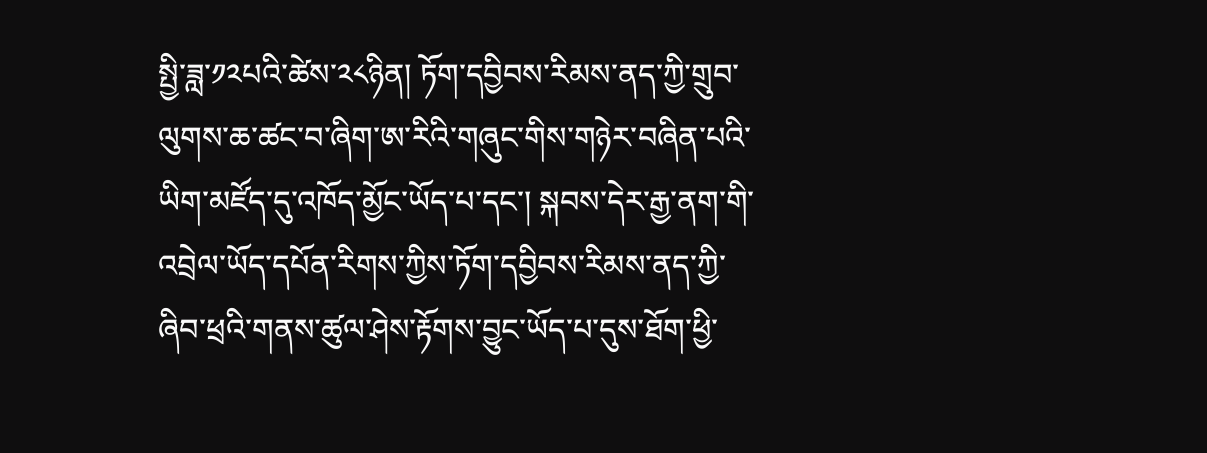སྤྱི་ཟླ་༡༢པའི་ཚེས་༢༨ཉིན། ཏོག་དབྱིབས་རིམས་ནད་ཀྱི་གྲུབ་ལུགས་ཆ་ཚང་བ་ཞིག་ཨ་རིའི་གཞུང་གིས་གཉེར་བཞིན་པའི་ཡིག་མཛོད་དུ་འཁོད་མྱོང་ཡོད་པ་དང་། སྐབས་དེར་རྒྱ་ནག་གི་འབྲེལ་ཡོད་དཔོན་རིགས་ཀྱིས་ཏོག་དབྱིབས་རིམས་ནད་ཀྱི་ཞིབ་ཕྲའི་གནས་ཚུལ་ཤེས་རྟོགས་བྱུང་ཡོད་པ་དུས་ཐོག་ཕྱི་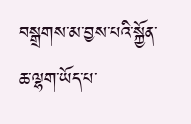བསྒྲགས་མ་བྱས་པའི་སྐྱོན་ཆ་ལྷག་ཡོད་པ་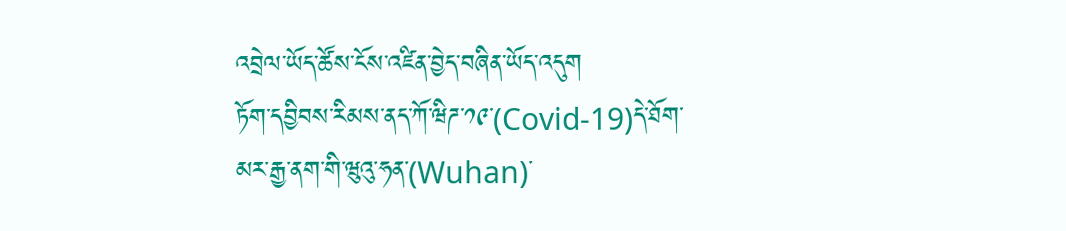འབྲེལ་ཡོད་ཚོས་ངོས་འཛིན་བྱེད་བཞིན་ཡོད་འདུག
ཏོག་དབྱིབས་རིམས་ནད་ཀོ་ཝིཌ་༡༩་(Covid-19)དེ་ཐོག་མར་རྒྱ་ནག་གི་ཝུའུ་ཧན་(Wuhan)་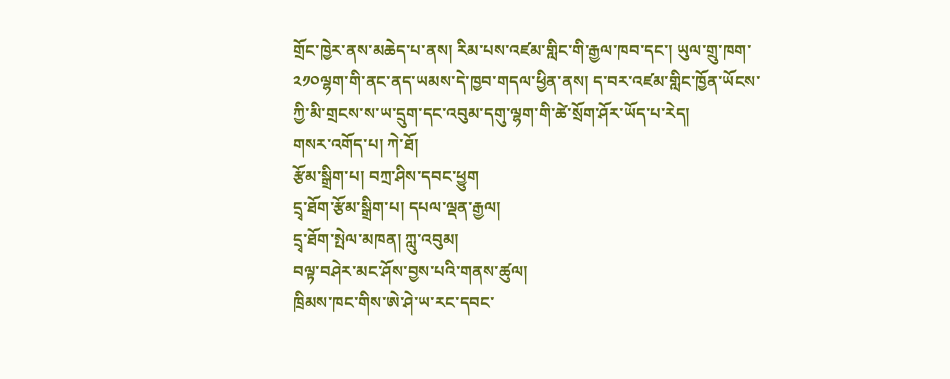གྲོང་ཁྱེར་ནས་མཆེད་པ་ནས། རིམ་པས་འཛམ་གླིང་གི་རྒྱལ་ཁབ་དང་། ཡུལ་གྲུ་ཁག་༢༡༠ལྷག་གི་ནང་ནད་ཡམས་དེ་ཁྱབ་གདལ་ཕྱིན་ནས། ད་བར་འཛམ་གླིང་ཁྱོན་ཡོངས་ཀྱི་མི་གྲངས་ས་ཡ་དྲུག་དང་འབུམ་དགུ་ལྷག་གི་ཚེ་སྲོག་ཤོར་ཡོད་པ་རེད།
གསར་འགོད་པ། ཀེ་ཐོ།
རྩོམ་སྒྲིག་པ། བཀྲ་ཤིས་དབང་ཕྱུག
དྲྭ་ཐོག་རྩོམ་སྒྲིག་པ། དཔལ་ལྡན་རྒྱལ།
དྲྭ་ཐོག་སྤེལ་མཁན། ཀླུ་འབུམ།
བལྟ་བཤེར་མང་ཤོས་བྱས་པའི་གནས་ཚུལ།
ཁྲིམས་ཁང་གིས་ཨེ་ཤེ་ཡ་རང་དབང་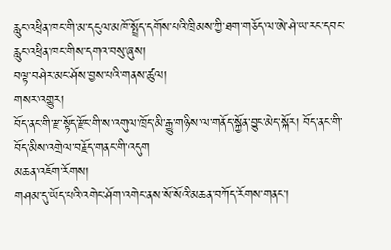རླུང་འཕྲིན་ཁང་གི་མ་དངུལ་མཁོ་སྤྲོད་དགོས་པའི་ཁྲིམས་ཀྱི་ཐག་གཅོད་ལ་ཨེ་ཤེ་ཡ་རང་དབང་རླུང་འཕྲིན་ཁང་གིས་དགའ་བསུ་ཞུས།
བལྟ་བཤེར་མང་ཤོས་བྱས་པའི་གནས་ཚུལ།
གསར་འགྱུར།
བོད་ནང་གི་རྫ་སྟོད་རྫོང་གི་ས་འགུལ་ཁྲོད་མི་རྒྱུ་གཉིས་ལ་གནོད་སྐྱོན་བྱུང་མེད་སྐོར། བོད་ནང་གི་བོད་མིས་འགྲེལ་བརྗོད་གནང་གི་འདུག
མཆན་འཇོག་རོགས།
གཤམ་དུ་ཡོད་པའི་འགེང་ཤོག་འགེང་ནས་སོ་སོའི་མཆན་བཀོད་རོགས་གནང་།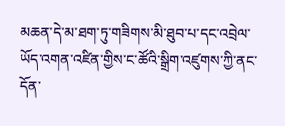མཆན་དེ་མ་ཐག་ཏུ་གཟིགས་མི་ཐུབ་པ་དང་འབྲེལ་ཡོད་འགན་འཛིན་གྱིས་ང་ཚོའི་སྒྲིག་འཛུགས་ཀྱི་ནང་དོན་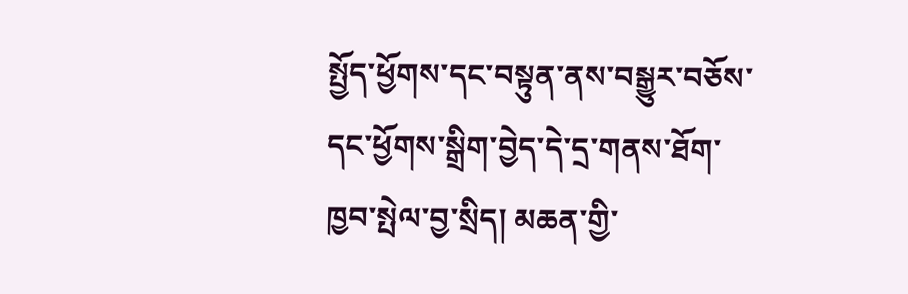སྤྱོད་ཕྱོགས་དང་བསྟུན་ནས་བསྒྱུར་བཅོས་དང་ཕྱོགས་སྒྲིག་བྱེད་དེ་དྲ་གནས་ཐོག་ཁྱབ་སྤེལ་བྱ་སྲིད། མཆན་གྱི་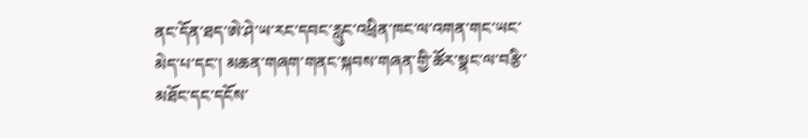ནང་དོན་ཐད་ཨེ་ཤེ་ཡ་རང་དབང་རླུང་འཕྲིན་ཁང་ལ་འགན་གང་ཡང་མེད་པ་དང་། མཆན་གཞག་གནང་སྐབས་གཞན་གྱི་ཚོར་སྣང་ལ་བརྩི་མཐོང་དང་དངོས་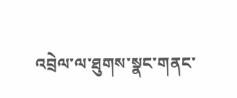འབྲེལ་ལ་ཐུགས་སྣང་གནང་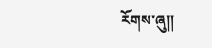རོགས་ཞུ༎